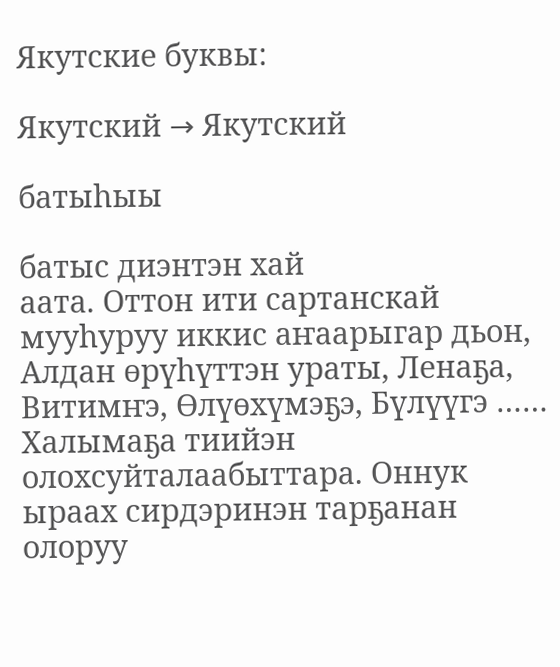Якутские буквы:

Якутский → Якутский

батыһыы

батыс диэнтэн хай
аата. Оттон ити сартанскай мууһуруу иккис аҥаарыгар дьон, Алдан өрүһүттэн ураты, Ленаҕа, Витимҥэ, Өлүөхүмэҕэ, Бүлүүгэ …… Халымаҕа тиийэн олохсуйталаабыттара. Оннук ыраах сирдэринэн тарҕанан олоруу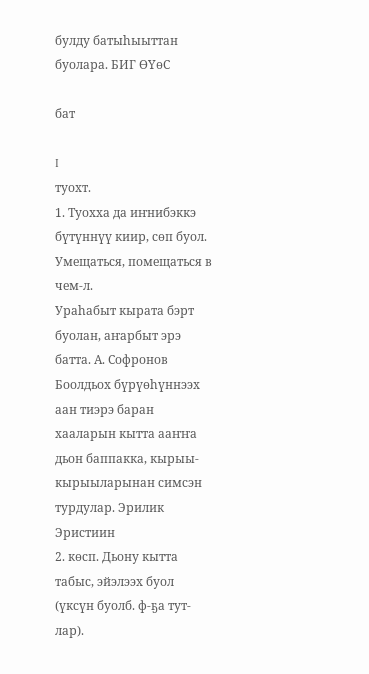булду батыһыыттан буолара. БИГ ӨҮөС

бат

I
туохт.
1. Туохха да иҥнибэккэ бүтүннүү киир, сөп буол. Умещаться, помещаться в чем-л.
Ураһабыт кырата бэрт буолан, аҥарбыт эрэ батта. А. Софронов
Боолдьох бүрүөһүннээх аан тиэрэ баран хааларын кытта ааҥҥа дьон баппакка, кырыы-кырыыларынан симсэн турдулар. Эрилик Эристиин
2. көсп. Дьону кытта табыс, эйэлээх буол (үксүн буолб. ф-ҕа тут-лар).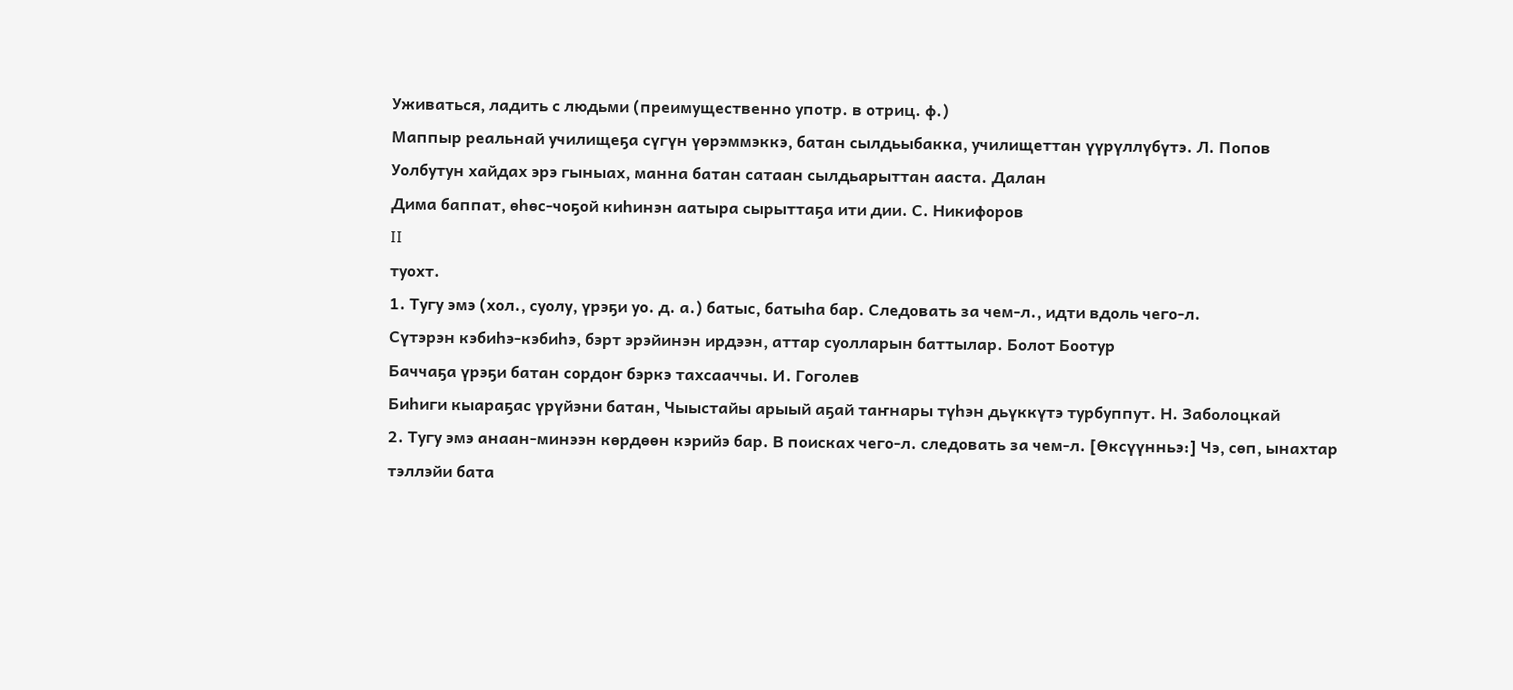Уживаться, ладить с людьми (преимущественно употр. в отриц. ф.)
Маппыр реальнай училищеҕа сүгүн үөрэммэккэ, батан сылдьыбакка, училищеттан үүрүллүбүтэ. Л. Попов
Уолбутун хайдах эрэ гыныах, манна батан сатаан сылдьарыттан ааста. Далан
Дима баппат, өһөс-чоҕой киһинэн аатыра сырыттаҕа ити дии. С. Никифоров
II
туохт.
1. Тугу эмэ (хол., суолу, үрэҕи уо. д. а.) батыс, батыһа бар. Следовать за чем-л., идти вдоль чего-л.
Сүтэрэн кэбиһэ-кэбиһэ, бэрт эрэйинэн ирдээн, аттар суолларын баттылар. Болот Боотур
Баччаҕа үрэҕи батан сордоҥ бэркэ тахсааччы. И. Гоголев
Биһиги кыараҕас үрүйэни батан, Чыыстайы арыый аҕай таҥнары түһэн дьүккүтэ турбуппут. Н. Заболоцкай
2. Тугу эмэ анаан-минээн көрдөөн кэрийэ бар. В поисках чего-л. следовать за чем-л. [Өксүүнньэ:] Чэ, сөп, ынахтар тэллэйи бата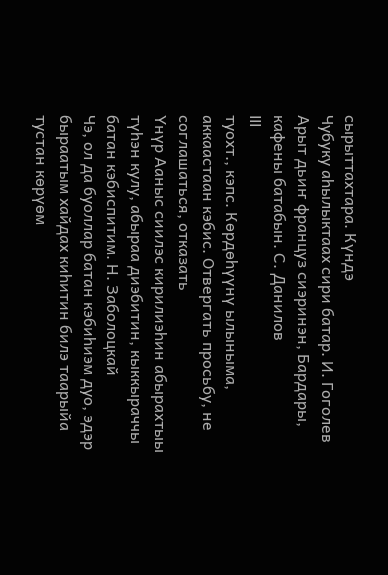сырыттахтара. Күндэ
Чубуку аһылыктаах сири батар. И. Гоголев
Арыт дьиҥ француз сиэринэн, Бардары, кафены батабын. С. Данилов
III
туохт., кэпс. Көрдөһүүнү ылыныма, аккаастаан кэбис. Отвергать просьбу, не соглашаться, отказать
Үнүр Ааныс сиилэс кирилиэһин абырахтыы түһэн кулу, абыраа диэбитин, кыккыраччы батан кэбиспитим. Н. Заболоцкай
Чэ, ол да буоллар батан кэбиһиэм дуо, эдэр быраатым хайдах киһитин билэ таарыйа тустан көрүөм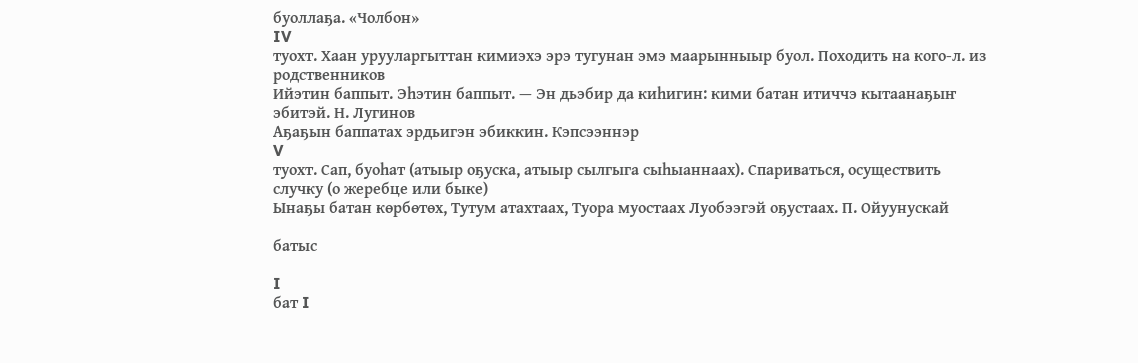буоллаҕа. «Чолбон»
IV
туохт. Хаан урууларгыттан кимиэхэ эрэ тугунан эмэ маарынныыр буол. Походить на кого-л. из родственников
Ийэтин баппыт. Эһэтин баппыт. — Эн дьэбир да киһигин: кими батан итиччэ кытаанаҕыҥ эбитэй. Н. Лугинов
Аҕаҕын баппатах эрдьигэн эбиккин. Кэпсээннэр
V
туохт. Сап, буоһат (атыыр оҕуска, атыыр сылгыга сыһыаннаах). Спариваться, осуществить случку (о жеребце или быке)
Ынаҕы батан көрбөтөх, Тутум атахтаах, Туора муостаах Луобээгэй оҕустаах. П. Ойуунускай

батыс

I
бат I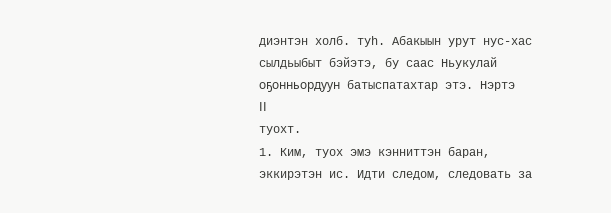диэнтэн холб. туһ. Абакыын урут нус-хас сылдьыбыт бэйэтэ, бу саас Ньукулай оҕонньордуун батыспатахтар этэ. Нэртэ
II
туохт.
1. Ким, туох эмэ кэнниттэн баран, эккирэтэн ис. Идти следом, следовать за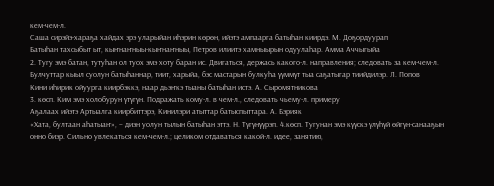кем-чем-л.
Саша сирэйэ-хараҕа хайдах эрэ уларыйан иһэрин көрөн, ийэтэ ампаарга батыһан киирдэ. М. Доҕордуурап
Батыһан тахсыбыт ыт, кыҥнаҥныы-кыҥнаҥныы, Петров илиитэ хамныырын одуулаһар. Амма Аччыгыйа
2. Тугу эмэ батан, тутуһан ол туох эмэ хоту баран ис. Двигаться, держась какого-л. направления; следовать за кем-чем-л.
Булчуттар кыыл суолун батыһаннар, тиит, харыйа, бэс мастарын булкуһа үүммүт тыа саҕатыгар тиийдилэр. Л. Попов
Кини иһирик ойуурга киирбэккэ, наар дьэҥкэ тыаны батыһан истэ. А. Сыромятникова
3. көсп. Ким эмэ холобурун үтүгүн. Подражать кому-л. в чем-л., следовать чьему-л. примеру
Аҕалаах ийэтэ Артыалга киирбиттэрэ, Кинилэри атыттар батыспыттара. А. Бэрияк
«Хата, бултаан аһатыаҥ», – диэн уолун тылын батыһан эттэ. Н. Түгүнүүрэп. 4.көсп. Тугунан эмэ күүскэ үлүһүй өйгүн-санааҕын онно биэр. Сильно увлекаться кем-чем-л.; целиком отдаваться какой-л. идее, занятию,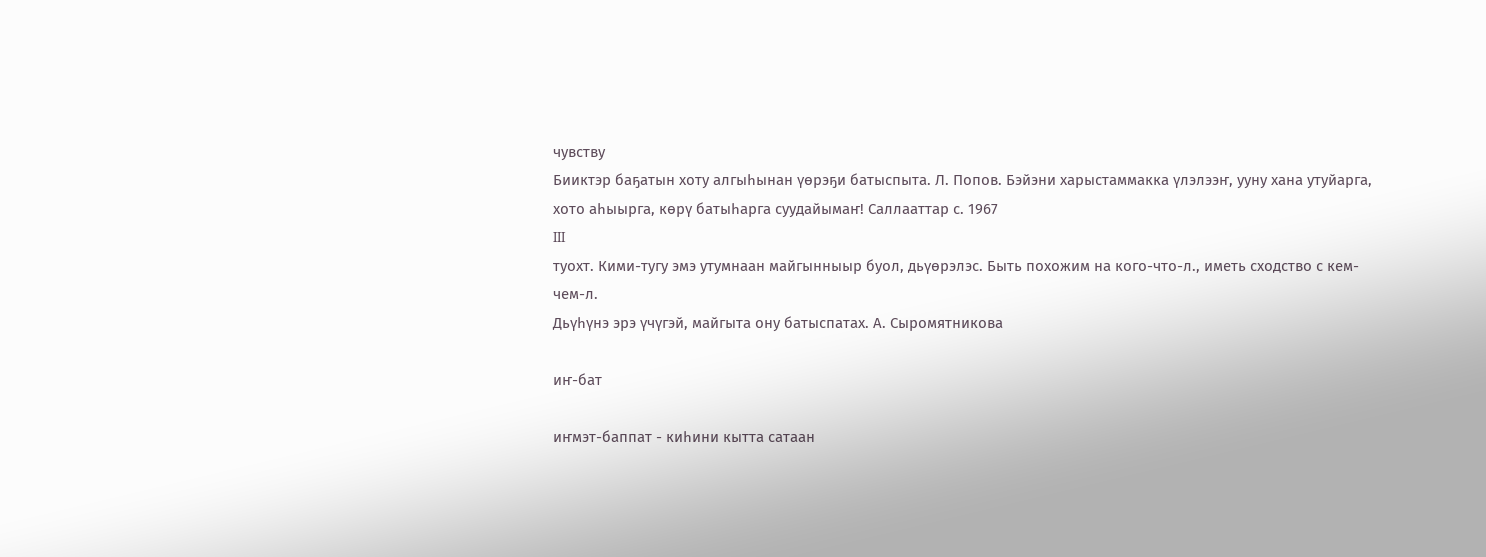чувству
Бииктэр баҕатын хоту алгыһынан үөрэҕи батыспыта. Л. Попов. Бэйэни харыстаммакка үлэлээҥ, ууну хана утуйарга, хото аһыырга, көрү батыһарга суудайымаҥ! Саллааттар с. 1967
III
туохт. Кими-тугу эмэ утумнаан майгынныыр буол, дьүөрэлэс. Быть похожим на кого-что-л., иметь сходство с кем-чем-л.
Дьүһүнэ эрэ үчүгэй, майгыта ону батыспатах. А. Сыромятникова

иҥ-бат

иҥмэт-баппат - киһини кытта сатаан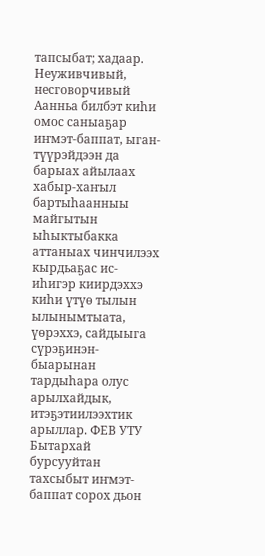тапсыбат; хадаар. Неуживчивый, несговорчивый
Аанньа билбэт киһи омос саныаҕар иҥмэт-баппат, ыган-түүрэйдээн да барыах айылаах хабыр-хаҥыл бартыһаанныы майгытын ыһыктыбакка аттаныах чинчилээх кырдьаҕас ис-иһигэр киирдэххэ киһи үтүө тылын ылынымтыата, үөрэххэ, сайдыыга сүрэҕинэн-быарынан тардыһара олус арылхайдык, итэҕэтиилээхтик арыллар. ФЕВ УТУ
Бытархай бурсууйтан тахсыбыт иҥмэт-баппат сорох дьон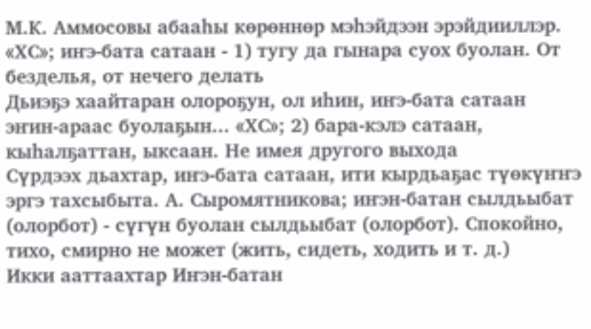М.К. Аммосовы абааһы көрөннөр мэһэйдээн эрэйдииллэр. «ХС»; иҥэ-бата сатаан - 1) тугу да гынара суох буолан. От безделья, от нечего делать
Дьиэҕэ хаайтаран олороҕун, ол иһин, иҥэ-бата сатаан эҥин-араас буолаҕын... «ХС»; 2) бара-кэлэ сатаан, кыһалҕаттан, ыксаан. Не имея другого выхода
Сүрдээх дьахтар, иҥэ-бата сатаан, ити кырдьаҕас түөкүҥҥэ эргэ тахсыбыта. А. Сыромятникова; иҥэн-батан сылдьыбат (олорбот) - сүгүн буолан сылдьыбат (олорбот). Спокойно, тихо, смирно не может (жить, сидеть, ходить и т. д.)
Икки ааттаахтар Иҥэн-батан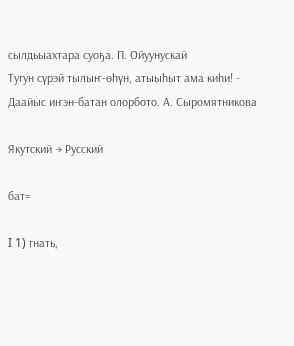сылдьыахтара суоҕа. П. Ойуунускай
Тугун сүрэй тылыҥ-өһүн, атыыһыт ама киһи! - Даайыс иҥэн-батан олорбото. А. Сыромятникова

Якутский → Русский

бат=

I 1) гнать,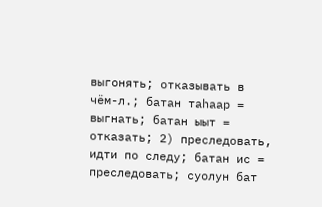выгонять; отказывать в чём-л.; батан таһаар = выгнать; батан ыыт = отказать; 2) преследовать, идти по следу; батан ис = преследовать; суолун бат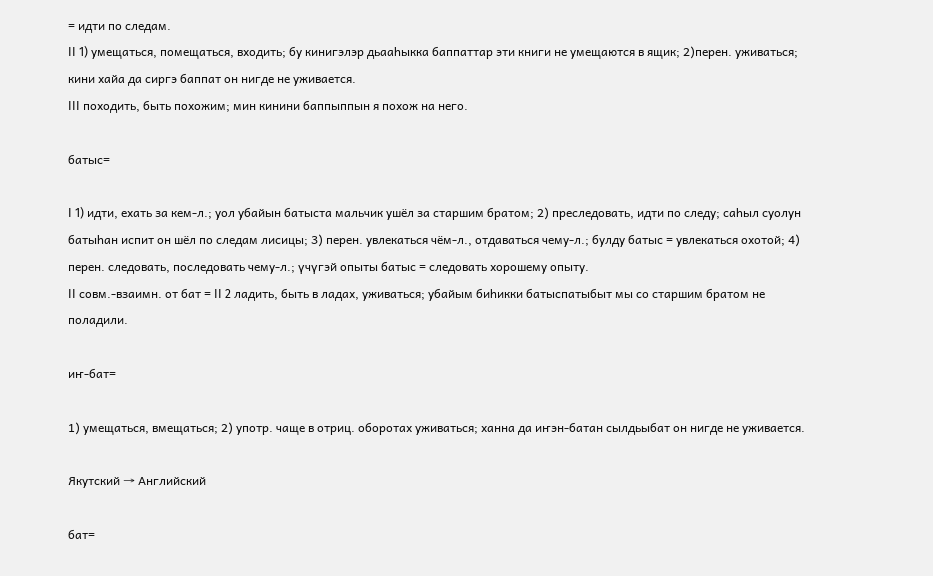= идти по следам.
II 1) умещаться, помещаться, входить; бу кинигэлэр дьааһыкка баппаттар эти книги не умещаются в ящик; 2)перен. уживаться; кини хайа да сиргэ баппат он нигде не уживается.
III походить, быть похожим; мин кинини баппыппын я похож на него.

батыс=

I 1) идти, ехать за кем-л.; уол убайын батыста мальчик ушёл за старшим братом; 2) преследовать, идти по следу; саһыл суолун батыһан испит он шёл по следам лисицы; 3) перен. увлекаться чём-л., отдаваться чему-л.; булду батыс = увлекаться охотой; 4) перен. следовать, последовать чему-л.; үчүгэй опыты батыс = следовать хорошему опыту.
II совм.-взаимн. от бат = II 2 ладить, быть в ладах, уживаться; убайым биһикки батыспатыбыт мы со старшим братом не поладили.

иҥ-бат=

1) умещаться, вмещаться; 2) употр. чаще в отриц. оборотах уживаться; ханна да иҥэн-батан сылдьыбат он нигде не уживается.

Якутский → Английский

бат=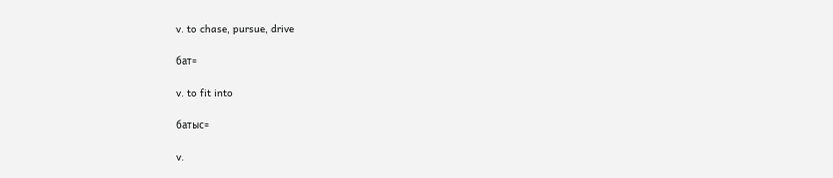v. to chase, pursue, drive

бат=

v. to fit into

батыс=

v.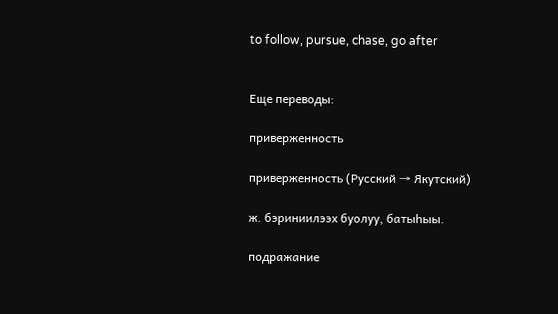to follow, pursue, chase, go after


Еще переводы:

приверженность

приверженность (Русский → Якутский)

ж. бэриниилээх буолуу, батыһыы.

подражание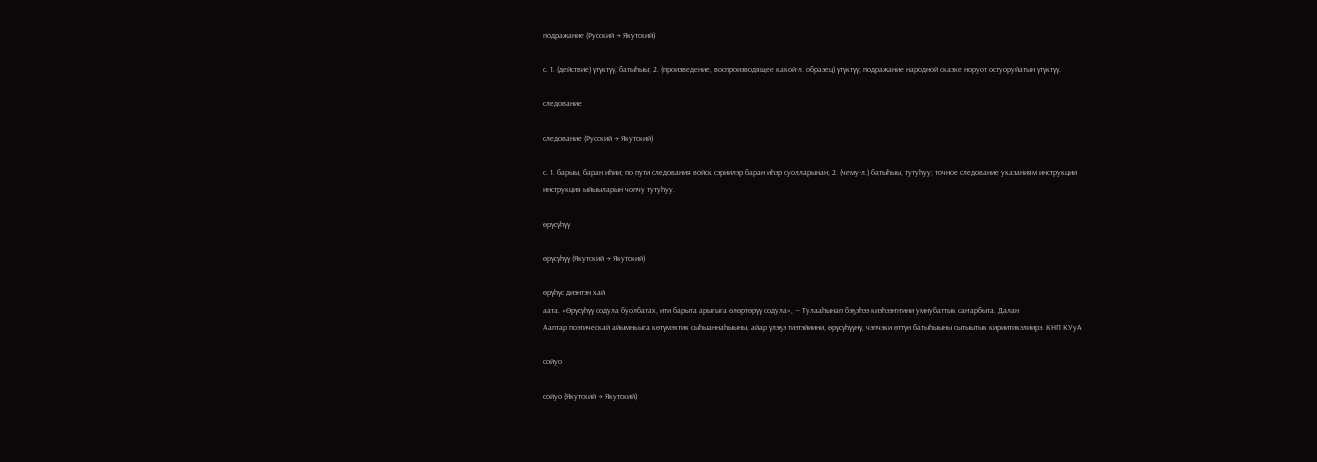подражание (Русский → Якутский)

с. 1. (действие) үтүктүү, батыһыы; 2. (произведение, воспроизводящее какой-л. образец) үтүктүү; подражание народной сказке норуот остуоруйатын үтүктүү.

следование

следование (Русский → Якутский)

с. 1. барыы, баран иһии; по пути следования войск сэриилэр баран иһэр суолларынан; 2. (чему-л.) батыһыы, тутуһуу; точное следование указаниям инструкции инструкция ыйыыларын чопчу тутуһуу.

өрүсүһүү

өрүсүһүү (Якутский → Якутский)

өрүһүс диэнтэн хай
аата. «Өрүсүһүү содула буолбатах, ити барыта арыгыга өлөртөрүү содула», — Тулааһынап бэҕэһээ киэһээҥҥини умнубаттык саҥарбыта. Далан
Ааптар поэтическай айымньыга көтүмэхтик сыһыаннаһыыны, айар үлэҕэ тиэтэйиини, өрүсүһүүнү, чэпчэки өттүн батыһыыны сытыытык кириитикэлиирэ. КНП КУуА

сойуо

сойуо (Якутский → Якутский)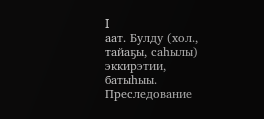I
аат. Булду (хол., тайаҕы, саһылы) эккирэтии, батыһыы. Преследование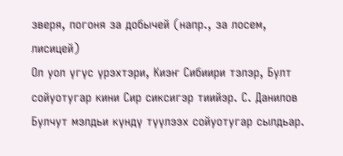зверя, погоня за добычей (напр., за лосем, лисицей)
Ол уол үгүс үрэхтэри, Киэҥ Сибиири тэлэр, Булт сойуотугар кини Сир сиксигэр тиийэр. С. Данилов
Булчут мэлдьи күндү түүлээх сойуотугар сылдьар.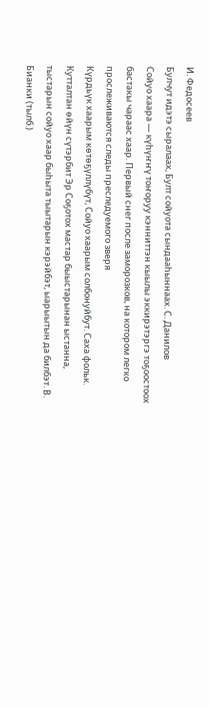И. Федосеев
Булчут идэтэ сыралаах, Булт сойуота сындааһыннаах. С. Данилов
Сойуо хаара — күһүҥҥү тоҥоруу кэнниттэн кыылы эккирэтэргэ тоҕоостоох бастакы чараас хаар. Первый снег после заморозков, на котором легко прослеживаются следы преследуемого зверя
Күрдьүк хаарым көтөҕүллүбүт, Сойуо хаарым солбонуйбут. Саха фольк. Кутталтан өйүн сүтэрбит Эр Соҕотох мастар быыстарынан ыстанна, тыстарын сойуо хаар быһыта тыытарын кэрэйбэт, ыарыытын да билбэт. В. Бианки (тылб.)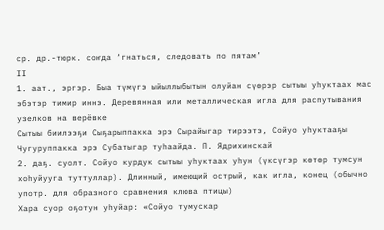ср. др.-тюрк. соҥда ‘гнаться, следовать по пятам’
II
1. аат., эргэр. Быа түмүгэ ыйыллыбытын олуйан сүөрэр сытыы уһуктаах мас эбэтэр тимир иннэ. Деревянная или металлическая игла для распутывания узелков на верёвке
Сытыы биилээҕи Сыҕарыппакка эрэ Сырайыгар тирээтэ, Сойуо уһуктааҕы Чугуруппакка эрэ Субатыгар туһаайда. П. Ядрихинскай
2. даҕ. суолт. Сойуо курдук сытыы уһуктаах уһун (үксүгэр көтөр тумсун хоһуйууга туттуллар). Длинный, имеющий острый, как игла, конец (обычно употр. для образного сравнения клюва птицы)
Хара суор оҕотун уһуйар: «Сойуо тумускар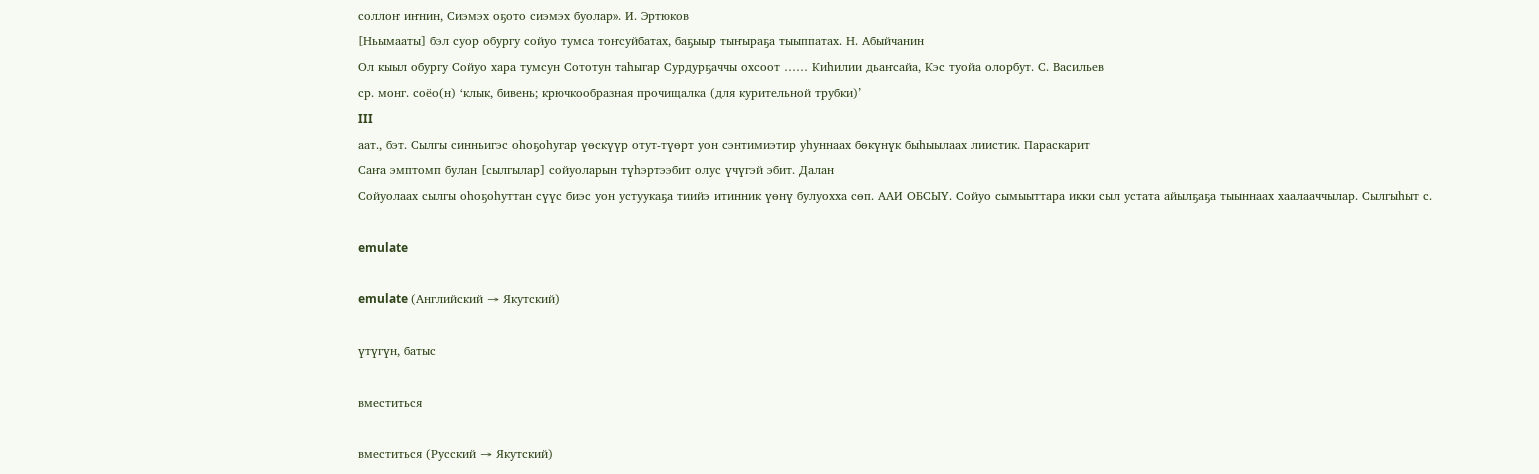соллоҥ иҥнин, Сиэмэх оҕото сиэмэх буолар». И. Эртюков
[Ньымааты] бэл суор обургу сойуо тумса тоҥсуйбатах, баҕыыр тыҥыраҕа тыыппатах. Н. Абыйчанин
Ол кыыл обургу Сойуо хара тумсун Сототун таһыгар Сурдурҕаччы охсоот …… Киһилии дьаҥсайа, Кэс туойа олорбут. С. Васильев
ср. монг. соёо(н) ‘клык, бивень; крючкообразная прочищалка (для курительной трубки)’
III
аат., бэт. Сылгы синньигэс оһоҕоһугар үөскүүр отут-түөрт уон сэнтимиэтир уһуннаах бөкүнүк быһыылаах лиистик. Параскарит
Саҥа эмптомп булан [сылгылар] сойуоларын түһэртээбит олус үчүгэй эбит. Далан
Сойуолаах сылгы оһоҕоһуттан сүүс биэс уон устуукаҕа тиийэ итинник үөнү булуохха сөп. ААИ ОБСЫҮ. Сойуо сымыыттара икки сыл устата айылҕаҕа тыыннаах хаалааччылар. Сылгыһыт с.

emulate

emulate (Английский → Якутский)

үтүгүн, батыс

вместиться

вместиться (Русский → Якутский)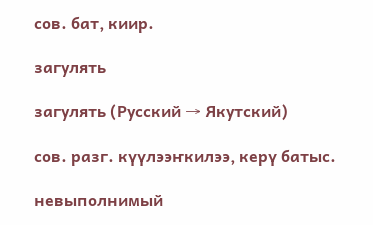сов. бат, киир.

загулять

загулять (Русский → Якутский)

сов. разг. күүлээҥкилээ, керү батыс.

невыполнимый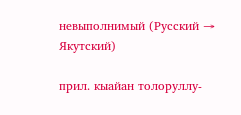невыполнимый (Русский → Якутский)

прил. кыайан толоруллу-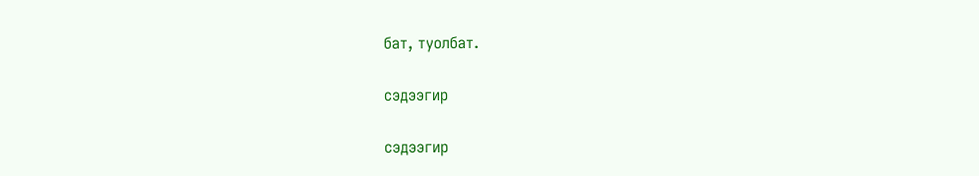бат, туолбат.

сэдээгир

сэдээгир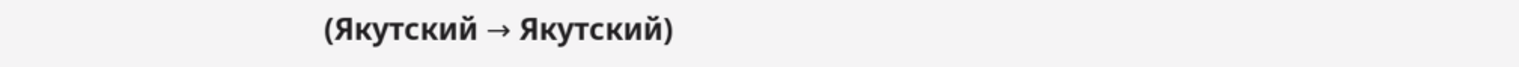(Якутский → Якутский)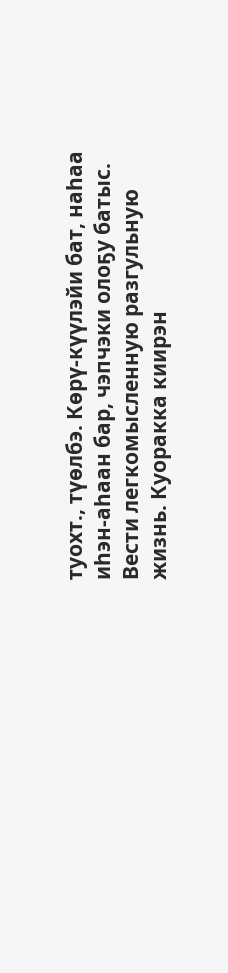туохт., түөлбэ. Көрү-күүлэйи бат, наһаа иһэн-аһаан бар, чэпчэки олоҕу батыс. Вести легкомысленную разгульную жизнь. Куоракка киирэн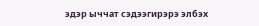эдэр ыччат сэдээгирэрэ элбэх